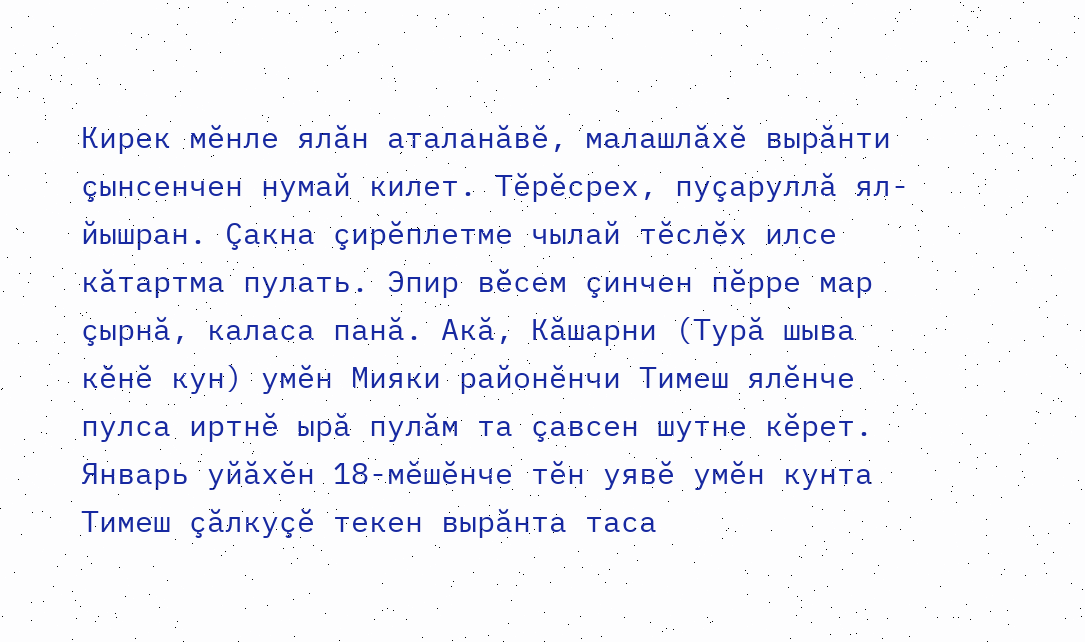Кирек мĕнле ялăн аталанăвĕ, малашлăхĕ вырăнти çынсенчен нумай килет. Тĕрĕсрех, пуçаруллă ял-йышран. Çакна çирĕплетме чылай тĕслĕх илсе кăтартма пулать. Эпир вĕсем çинчен пĕрре мар çырнă, каласа панă. Акă, Кăшарни (Турă шыва кĕнĕ кун) умĕн Мияки районĕнчи Тимеш ялĕнче пулса иртнĕ ырă пулăм та çавсен шутне кĕрет.
Январь уйăхĕн 18-мĕшĕнче тĕн уявĕ умĕн кунта Тимеш çăлкуçĕ текен вырăнта таса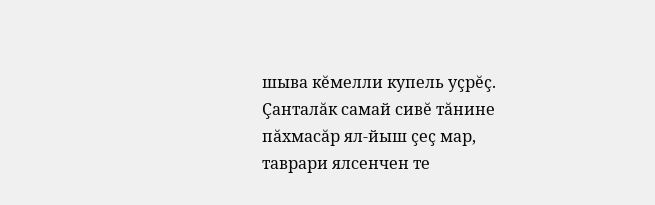шыва кĕмелли купель уçрĕç. Çанталăк самай сивĕ тăнине пăхмасăр ял-йыш çеç мар, таврари ялсенчен те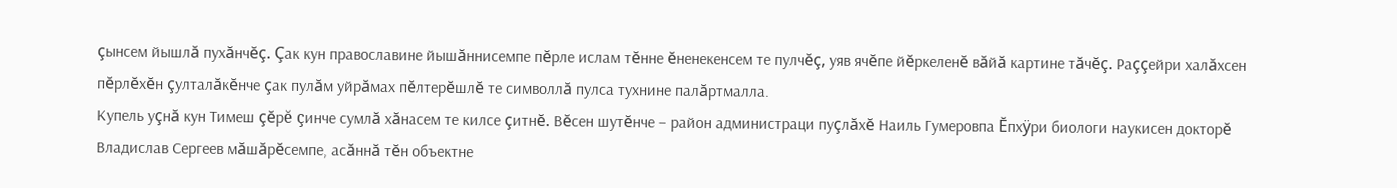çынсем йышлă пухăнчĕç. Çак кун православине йышăннисемпе пĕрле ислам тĕнне ĕненекенсем те пулчĕç, уяв ячĕпе йĕркеленĕ вăйă картине тăчĕç. Раççейри халăхсен пĕрлĕхĕн çулталăкĕнче çак пулăм уйрăмах пĕлтерĕшлĕ те символлă пулса тухнине палăртмалла.
Купель уçнă кун Тимеш çĕрĕ çинче сумлă хăнасем те килсе çитнĕ. Вĕсен шутĕнче – район администраци пуçлăхĕ Наиль Гумеровпа Ĕпхÿри биологи наукисен докторĕ Владислав Сергеев мăшăрĕсемпе, асăннă тĕн объектне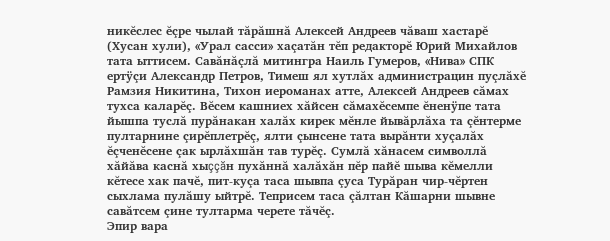никĕслес ĕçре чылай тăрăшнă Алексей Андреев чăваш хастарĕ (Хусан хули), «Урал сасси» хаçатăн тĕп редакторĕ Юрий Михайлов тата ыттисем. Савăнăçлă митингра Наиль Гумеров, «Нива» СПК ертÿçи Александр Петров, Тимеш ял хутлăх администрацин пуçлăхĕ Рамзия Никитина, Тихон иероманах атте, Алексей Андреев сăмах тухса каларĕç. Вĕсем кашниех хăйсен сăмахĕсемпе ĕненÿпе тата йышпа туслă пурăнакан халăх кирек мĕнле йывăрлăха та çĕнтерме пултарнине çирĕплетрĕç, ялти çынсене тата вырăнти хуçалăх ĕçченĕсене çак ырлăхшăн тав турĕç. Сумлă хăнасем символлă хăйăва каснă хыççăн пухăннă халăхăн пĕр пайĕ шыва кĕмелли кĕтесе хак пачĕ, пит-куçа таса шывпа çуса Турăран чир-чĕртен сыхлама пулăшу ыйтрĕ. Теприсем таса çăлтан Кăшарни шывне савăтсем çине тултарма черете тăчĕç.
Эпир вара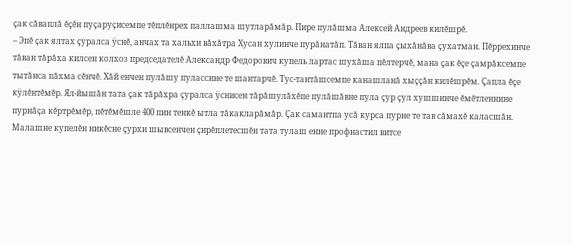çак сăваплă ĕçĕн пуçаруçисемпе тĕплĕнрех паллашма шутларăмăр. Пире пулăшма Алексей Андреев килĕшрĕ.
– Эпĕ çак ялтах çуралса ÿснĕ, анчах та хальхи вăхăтра Хусан хулинче пурăнатăп. Тăван ялпа çыхăнăва çухатман. Пĕррехинче тăван тăрăха килсен колхоз председателĕ Александр Федорович купель лартас шухăша пĕлтерчĕ, мана çак ĕçе çамрăксемпе тытăнса пăхма сĕнчĕ. Хăй енчен пулăшу пулассине те шантарчĕ. Тус-тантăшсемпе канашланă хыççăн килĕшрĕм. Çапла ĕçе кÿлĕнтĕмĕр. Ял-йышăн тата çак тăрăхра çуралса ÿснисен тăрăшулăхĕпе пулăшăвне пула çур çул хушшинче ĕмĕтленнине пурнăçа кĕртрĕмĕр, пĕтĕмĕшле 400 пин тенкĕ ытла тăкакларăмăр. Çак самантпа усă курса пурне те тав сăмахĕ каласшăн. Малашне купелĕн никĕсне çурхи шывсенчен çирĕплетесшĕн тата тулаш енне профнастил витсе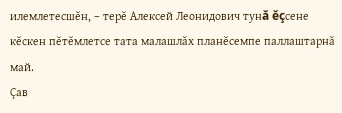илемлетесшĕн, – терĕ Алексей Леонидович тунă ĕçсене кĕскен пĕтĕмлетсе тата малашлăх планĕсемпе паллаштарнă май.
Çав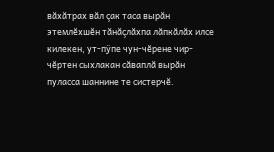вăхăтрах вăл çак таса вырăн этемлĕхшĕн тăнăçлăхпа лăпкăлăх илсе килекен, ут-пÿпе чун-чĕрене чир-чĕртен сыхлакан сăваплă вырăн пуласса шаннине те систерчĕ.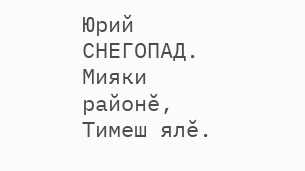Юрий СНЕГОПАД.
Мияки районĕ, Тимеш ялĕ.